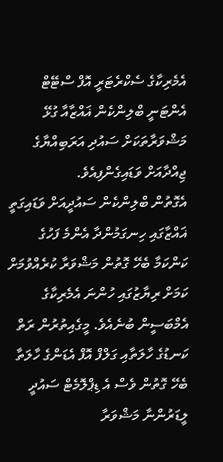އެމެރިކާގެ ސެކްރެޓަރީ އޮފް ސްޓޭޓް އެންޓަނީ ބްލިންކެން ޣައްޒާއާ ގުޅޭ މަޝްވަރާތަކަށް ސައުދި އަރަބިއްޔާގެ ޖިއްދާއަށް ވަޑައިގެންފިއެވެ.
އެގޮތުން ބްލިންކެން ސައުދީއަށް ވަޑައިގަތީ ޣައްޒާގައި ހިނގަމުންދާ އެންމެ ފަހުގެ ކަންކަމާ ބެހޭ ގޮތުން މަޝްވަރާ ކުރެއްވުމަށް ކަމަށް ރިޔާޒުގައި ހުންނަ އެމެރިކާގެ އެމްބަސީން ބުނެއެވެ. މީގެއިތުރުން ރަތް ކަނޑުގެ ހާލަތާއި ގަލްފް އޮފް އެޑަންގެ ހާލަތާ ބެހޭ ގޮތުން ވެސް އެ ޑިޕްލޮމެޓް ސައުދީ ލީޑަރުންނާ މަޝްވަރާ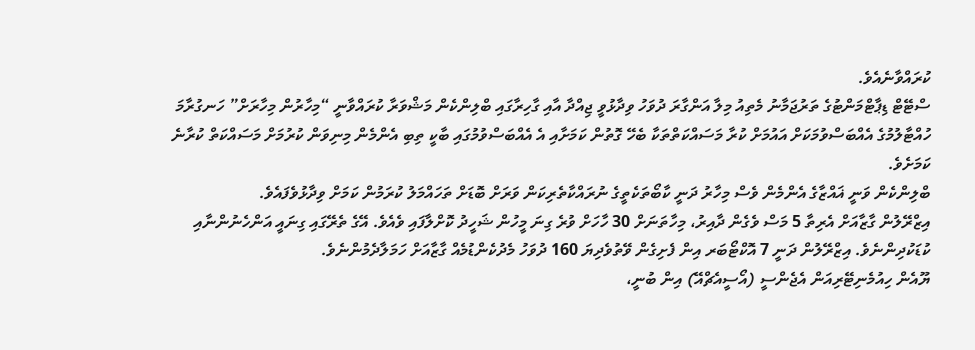ކުރައްވާނެއެވެ.
ސްޓޭޓް ޑިޕާޓްމަންޓުގެ ތަރުޖަމާނު މެތިއު މިލާ އަންގާރަ ދުވަހު ވިދާޅުވީ ޖިއްދާ އާއި ގާހިރާގައި ބްލިންކެން މަޝްވަރާ ކުރައްވާނީ “މިހާރުން މިހާރަށް” ހަނގުރާމަ ހުއްޓާލުމުގެ އެއްބަސްވުމަކަށް އައުމަށް ކުރާ މަސައްކަތްތަކާ ބެހޭ ގޮތުން ކަމަށާއި އެ އެއްބަސްވުމުގައި ބާކީ ތިބި އެންމެން މިނިވަން ކުރުމަށް މަސައްކަތް ކުރާނެ ކަމަށެވެ.
ބްލިންކެން ވަނީ ޣައްޒާގެ އެންމެން ވެސް މިހާރު ދަނީ ކާބޯތަކެތީގެ ނުރައްކާތެރިކަން ވަރަށް ބޮޑަށް ތަހައްމަލު ކުރަމުން ކަމަށް ވިދާޅުވެފައެވެ.
އިޒްރޭލުން ގާޒާއަށް އެރިތާ 5 މަސް ވެގެން ދާއިރު، މިހާތަނަށް 30 ހާހަށް ވުރެ ގިނަ މީހުން ޝަހީދު ކޮށްލާފައި ވެއެވެ. އޭގެ ތެރޭގައި ގިނައީ އަންހެނުންނާއި ކުޑަކުދިންނެވެ. އިޒްރޭލުން ދަނީ 7 އޮކްޓޯބަރ އިން ފެށިގެން ވޭތުވެދިޔަ 160 ދުވަހު މެދުކެންޑުމެއް ގާޒާއަށް ހަމަލާދެމުންނެވެ.
ޔޫއެން ހިއުމެނިޓޭރިއަން އެޖެންސީ (އޯސީއެޗްއޭ) އިން ބުނީ،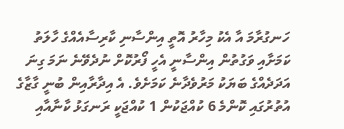ހަނގުރާމަ އާ އެކު މިހާރު އޮތީ އިންސާނި ކާރިސާއެއްގެ ހާލަތު ކަމަށާއި ވަގުތުން އިންސާނީ އެހީ ފޯރުކޮށް ނުދެވޭނެ ނަމަ ގިނަ އަދަދެއްގެ ބަޔަކު މަރުވެދާނެ ކަމަށެވެ. އެ އިދާރާއިން ބުނީ ގާޒާގެ އުތުރުގައި ކޮންމެ 6 ކުއްޖަކުން 1 ކުއްޖަކީ ރަނގަޅު ކާނާއާއި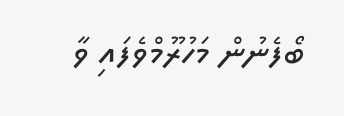ބޯފެނުން މަހުރޫމްވެފައި ވާ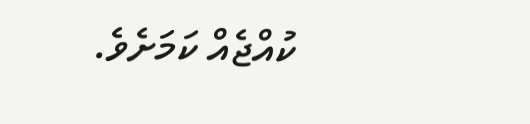ކުއްޖެއް ކަމަށެވެ.